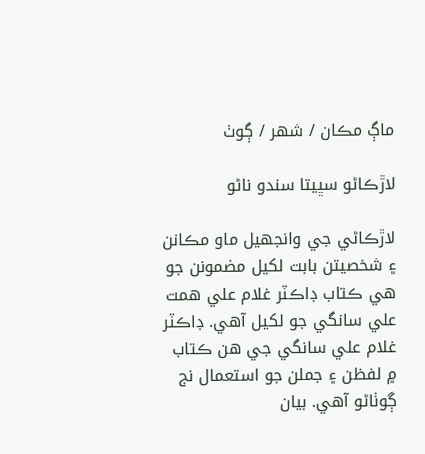ماڳ مڪان / شھر / ڳوٺ

لاڙڪاڻو سڀيتا سندو ناڻو

لاڙڪاڻي جي وانجهيل ماو مڪانن ۽ شخصيتن بابت لکيل مضمونن جو ھي ڪتاب ڊاڪٽر غلام علي ھمت علي سانگي جو لکيل آھي. ڊاڪٽر غلام علي سانگي جي ھن ڪتاب ۾ لفظن ۽ جملن جو استعمال نج ڳوٺاڻو آهي. بيان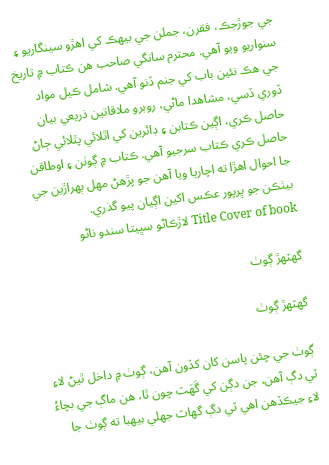جي جوڙجڪ، فقرن، جملن جي بيهڪ کي اهڙو سينگاريو ۽ سنواريو ويو آهي. محترم سانگي صاحب هن ڪتاب ۾ تاريخ جي هڪ نئين باب کي جنم ڏنو آهي. شامل ڪيل مواد ڏوري ڏسي، مشاهدا ماڻي، روبرو ملاقاتين ذريعي بيان حاصل ڪري، اڳين ڪتابن ۽ ڊائرين کي اٿلائي پٿلائي ڄاڻ حاصل ڪري ڪتاب سرجيو آهي. ڪتاب ۾ ڳوٺن ۽ اوطاقن جا احوال اهڙا ته اچاريا ويا آهن جو پڙهڻ مهل ٻهراڙين جي بيٺڪن جو ڀرپور عڪس اکين اڳيان پيو گذري.
Title Cover of book لاڙڪاڻو سڀيتا سندو ناڻو

گهٽهڙ ڳوٺ

گهٽهڙ ڳوٺ

ڳوٺ جي چئن پاسن کان کڏون آهن، ڳوٺ ۾ داخل ٿيڻ لاءِ ٽي دڳ آهن، جن دڳن کي گَهَٽ چون ٿا، هن ماڳ جي بچاءُ لاءِ جيڪڏهن اهي ٽي دڳ گهاٽ جهلي بيهبا ته ڳوٺ جا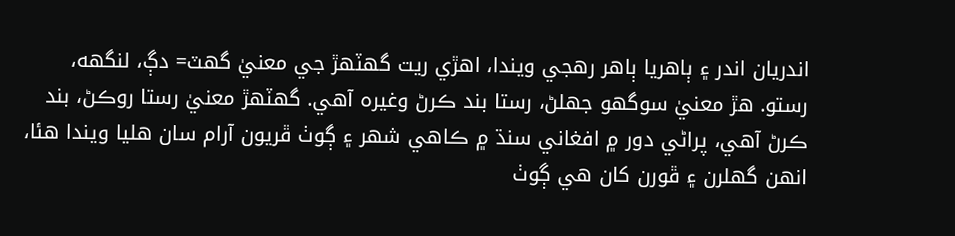اندريان اندر ۽ ٻاهريا ٻاهر رهجي ويندا، اهڙي ريت گهٽهڙ جي معنيٰ گهٽ= دڳ، لنگهه، رستو. هڙ معنيٰ سوگهو جهلڻ، رستا بند ڪرڻ وغيره آهي. گهٽهڙ معنيٰ رستا روڪڻ، بند ڪرڻ آهي، پراڻي دور ۾ افغاني سنڌ ۾ ڪاهي شهر ۽ ڳوٺ ڦريون آرام سان هليا ويندا هئا، انهن گهلرن ۽ ڦورن کان هي ڳوٺ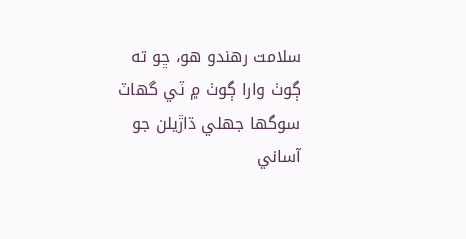سلامت رهندو هو، ڇو ته ڳوٺ وارا ڳوٺ ۾ ٽي گهاٽ سوگها جهلي ڌاڙيلن جو آساني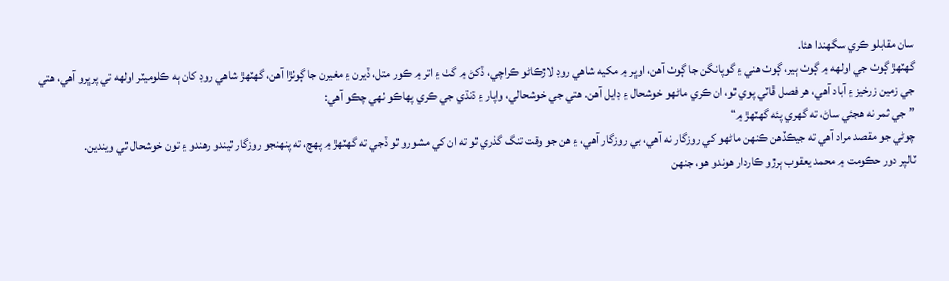سان مقابلو ڪري سگهندا هئا.
گهٽهڙ ڳوٺ جي اولهه ۾ ڳوٺ ٻير، ڳوٺ هني ۽ گوپانگن جا ڳوٺ آهن، اوڀر ۾ مکيه شاهي روڊ لاڙڪاڻو ڪراچي، ڏکڻ ۾ گٺ ۽ اتر ۾ ڪور متل، ڏيرن ۽ مغيرن جا ڳوٺڙا آهن، گهٽهڙ شاهي روڊ کان ٻه ڪلوميٽر اولهه تي پرڀرو آهي، هتي جي زمين زرخيز ۽ آباد آهي، هر فصل ڦاٽي پوي ٿو، ان ڪري ماڻهو خوشحال ۽ ڊايل آهن. هتي جي خوشحالي، واپار ۽ ڌنڌي جي ڪري پهاڪو ٺهي چڪو آهي:
”جي ثمر نه هجئي ساڻ، ته گهري پئه گهٽهڙ ۾“
چوڻي جو مقصد مراد آهي ته جيڪڏهن ڪنهن ماڻهو کي روزگار نه آهي، بي روزگار آهي، ۽ هن جو وقت تنگ گذري ٿو ته ان کي مشورو ٿو ڏجي ته گهٽهڙ ۾ پهچ، ته پنهنجو روزگار ٿيندو رهندو ۽ تون خوشحال ٿي ويندين.
ٽالپر دور حڪومت ۾ محمد يعقوب ٻرڙو ڪاردار هوندو هو، جنهن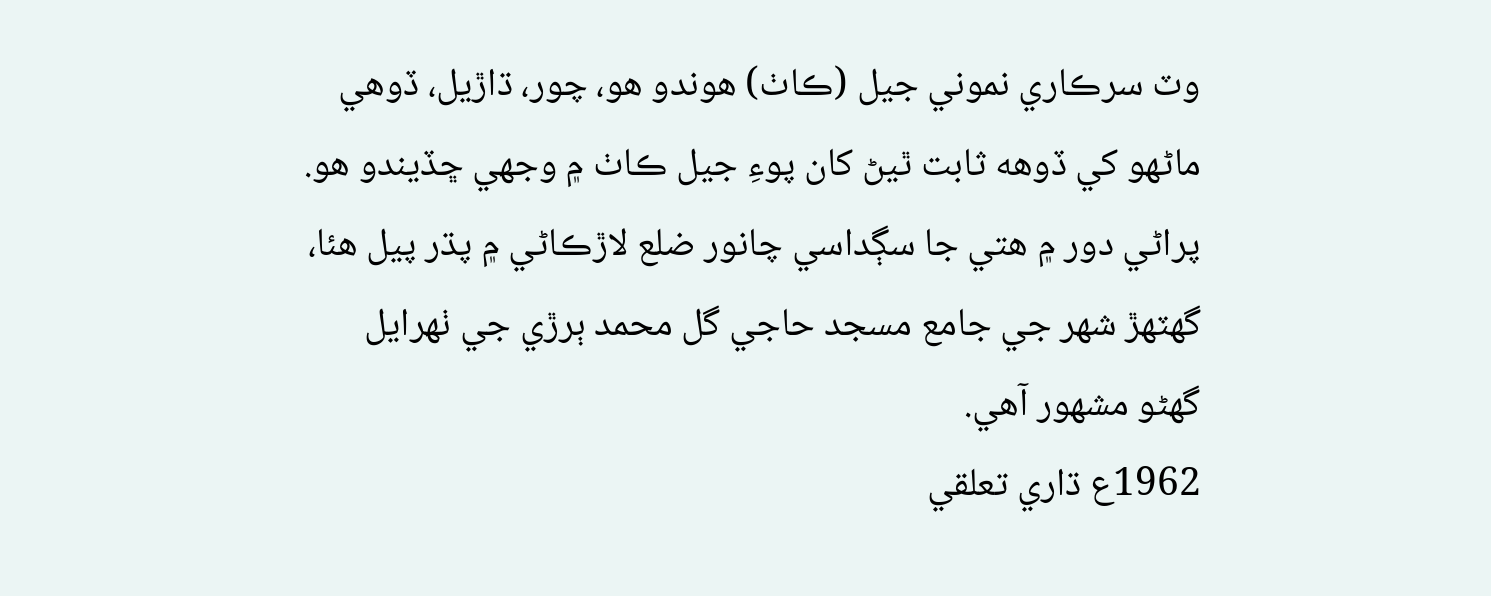وٽ سرڪاري نموني جيل (ڪاٺ) هوندو هو، چور، ڌاڙيل، ڏوهي ماڻهو کي ڏوهه ثابت ٿيڻ کان پوءِ جيل ڪاٺ ۾ وجهي ڇڏيندو هو.
پراڻي دور ۾ هتي جا سڳداسي چانور ضلع لاڙڪاڻي ۾ پڌر پيل هئا، گهٽهڙ شهر جي جامع مسجد حاجي گل محمد ٻرڙي جي ٺهرايل گهڻو مشهور آهي.
1962ع ڌاري تعلقي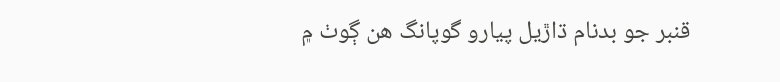قنبر جو بدنام ڌاڙيل پيارو گوپانگ هن ڳوٺ ۾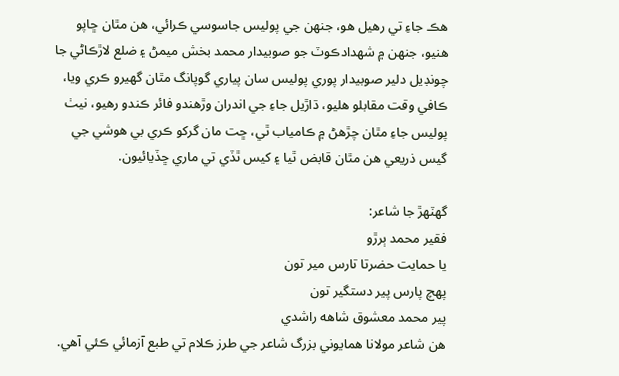هڪ جاءِ تي رهيل هو، جنهن جي پوليس جاسوسي ڪرائي، هن مٿان ڇاپو هنيو، جنهن ۾ شهدادڪوٽ جو صوبيدار محمد بخش ميمڻ ۽ ضلع لاڙڪاڻي جا چونڊيل دلير صوبيدار پوري پوليس سان پياري گوپانگ مٿان گهيرو ڪري ويا، ڪافي وقت مقابلو هليو، ڌاڙيل جاءِ جي اندران وڙهندو فائر ڪندو رهيو، نيٺ پوليس جاءِ مٿان چڙهڻ ۾ ڪامياب ٿي، ڇت مان گرکو ڪري بي هوشي جي گيس ذريعي هن مٿان قابض ٿيا ۽ کيس ٿڏي تي ماري ڇڏيائيون.

گهٽهڙ جا شاعر:
فقير محمد ٻرڙو
يا حمايت حضرتا تارس مير تون
پهچ پارس پير دستگير تون
پير محمد معشوق شاهه راشدي
هن شاعر مولانا همايوني بزرگ شاعر جي طرز ڪلام تي طبع آزمائي ڪئي آهي.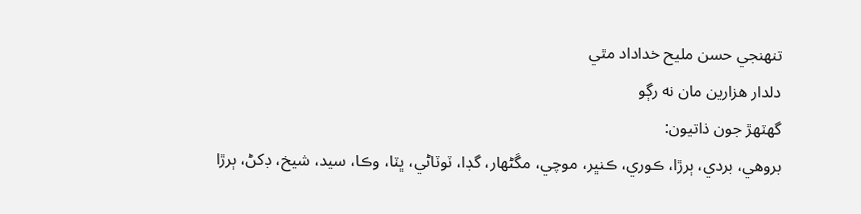تنهنجي حسن مليح خداداد مٿي
دلدار هزارين مان نه رڳو
گهٽهڙ جون ذاتيون:
بروهي، بردي، ٻرڙا، ڪوري، ڪنڀر، موچي، مڱڻهار، گڊا، ٽوٽاڻي، ڀٽا، وڪا، سيد، شيخ، ڊکڻ، ٻرڙا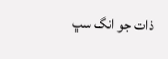ذات جو انگ سڀ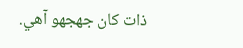ذات کان جهجهو آهي.